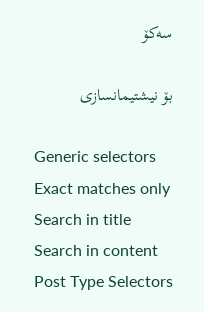سەکۆ

بۆ نیشتیمانسازی

Generic selectors
Exact matches only
Search in title
Search in content
Post Type Selectors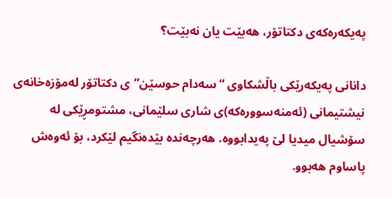پەیکەرەکەی دکتاتۆر، هەبێت یان نەبێت؟

دانانی پەیکەرێکی باڵشکاوی “سەدام حوسێن”ی دکتاتۆر لەمۆزەخانەی نیشتیمانی (ئەمنەسوورەکە)ی شاری سلێمانی، مشتومڕێکی لە سۆشیال میدیا لێ پەیدابووە. هەرچەندە بێدەنگیم لێکرد، بۆ ئەوەش پاساوم هەبوو.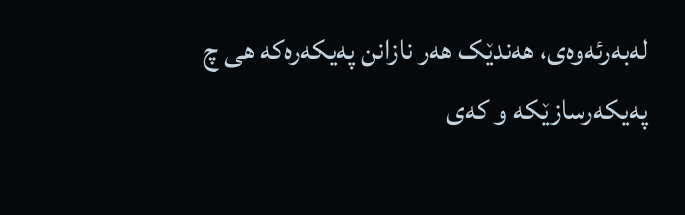لەبەرئەوەی، هەندێک هەر نازانن پەیکەرەکە هی چ پەیکەرسازێکە و کەی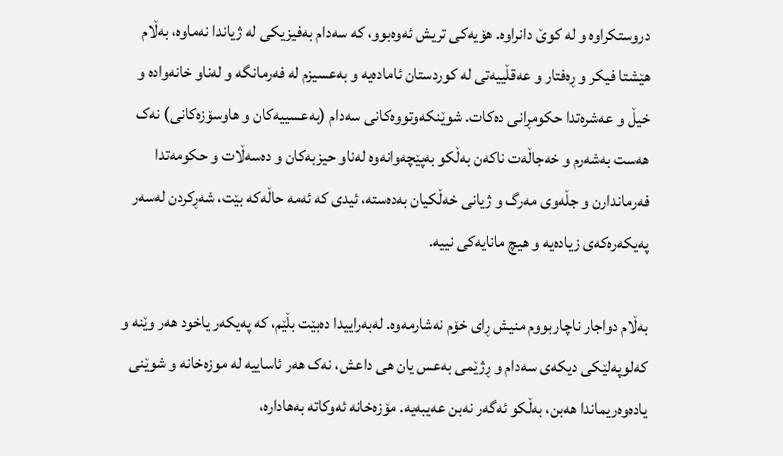دروستکراوە و لە کوێ دانراوە. هۆیەکی تریش ئەوەبوو، کە سەدام بەفیزیکی لە ژیاندا نەماوە، بەڵام هێشتا فیکر و ڕەفتار و عەقڵییەتی لە کوردستان ئامادەیە و بەعسیزم لە فەرمانگە و لەناو خانەوادە و خیڵ و عەشرەتدا حکومڕانی دەکات. شوێنکەوتووەکانی سەدام (بەعسییەکان و هاوسۆزەکانی) نەک هەست بەشەرم و خەجاڵەت ناکەن بەڵکو بەپێچەوانەوە لەناو حیزبەکان و دەسەڵات و حکومەتدا فەرماندارن و جڵەوی مەرگ و ژیانی خەڵکیان بەدەستە، ئیدی کە ئەمە حاڵەکە بێت، شەڕکردن لەسەر پەیکەرەکەی زیادەیە و هیچ مانایەکی نییە.

بەڵام دواجار ناچاربووم منیش ڕای خۆم نەشارمەوە. لەبەراییدا دەبێت بڵێم، کە پەیکەر یاخود هەر وێنە و کەلوپەلێکی دیکەی سەدام و ڕژێمی بەعس یان هی داعش، نەک هەر ئاساییە لە موزەخانە و شوێنی یادەوەریماندا هەبن، بەڵکو ئەگەر نەبن عەیبەیە. مۆزەخانە ئەوکاتە بەهادارە،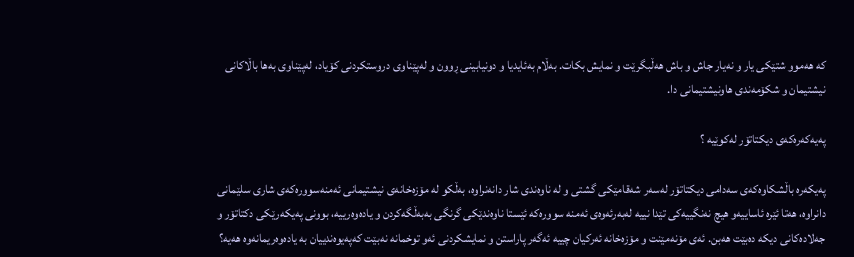کە هەموو شتێکی یار و نەیار جاش و باش هەڵبگرێت و نمایش بکات. بەڵام بەئایدیا و دونیابینی ڕوون و لەپێناوی دروستکردنی کۆیاد، لەپێناوی بەها باڵاکانی نیشتیمان و شکۆمەندی هاونیشتیمانی دا.

پەیەکەرەکەی دیکتاتۆر لەکوێیە ؟

پەیکەرە باڵشکاوەکەی سەدامی دیکتاتۆر لەسەر شەقامێکی گشتی و لە ناوەندی شار دانەنراوە، بەڵكو لە مۆزەخانەی نیشتیمانی ئەمنەسوورەکەی شاری سلێمانی دانراوە، هەتا ئێرە ئاساییەو هیچ نەنگییەکی تێدا نییە لەبەرئەوەی ئەمنە سوورەکە ئێستا ناوەندێکی گرنگی بەبەڵگەکردن و یادەوەرییە، بوونی پەیکەرێکی دکتاتۆر و جەلادەکانی دیکە دەبێت هەبن. ئەی مۆنەمێنت و مۆزەخانە ئەرکیان چییە ئەگەر پاراستن و نمایشکردنی ئەو توخمانە نەبێت کەپەیوەندییان بە یادەوەریمانەوە هەیە؟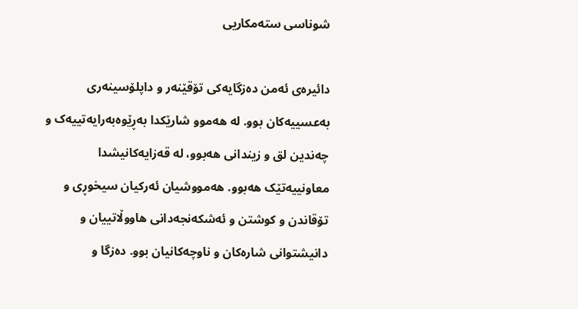شوناسی ستەمکاریی

دائیرەی ئەمن دەزگایەکی تۆقێنەر و داپلۆسینەری بەعسییەکان بوو. لە هەموو شارێکدا بەڕێوەبەرایەتییەک و چەندین لق و زیندانی هەبوو، لە قەزایەکانیشدا معاونییەتێک هەبوو. هەمووشیان ئەرکیان سیخوڕی و تۆقاندن و کوشتن و ئەشکەنجەدانی هاووڵاتییان و دانیشتوانی شارەکان و ناوچەکانیان بوو. دەزگا و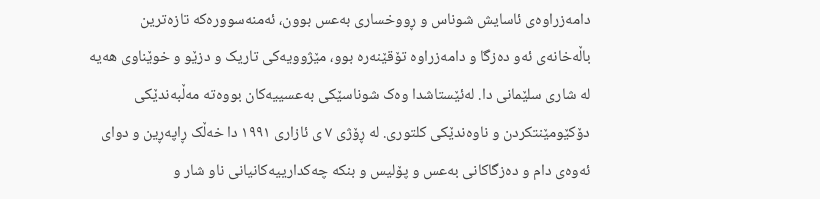دامەزراوەی ئاسایش شوناس و ڕووخساری بەعس بوون، ئەمنەسوورەکە تازەترین باڵەخانەی ئەو دەزگا و دامەزراوە تۆقێنەرە بوو، مێژوویەکی تاریک و دزێو و خوێناوی هەیە لە شاری سلێمانی دا. لەئێستاشدا وەک شوناسێکی بەعسییەکان بووەتە مەڵبەندێکی دۆکێومێنتکردن و ناوەندێکی کلتوری. لە ڕۆژی ٧ ی ئازاری ١٩٩١ دا خەڵک ڕاپەڕین و دوای ئەوەی دام و دەزگاکانی بەعس و پۆلیس و بنکە چەکدارییەکانیانی ناو شار و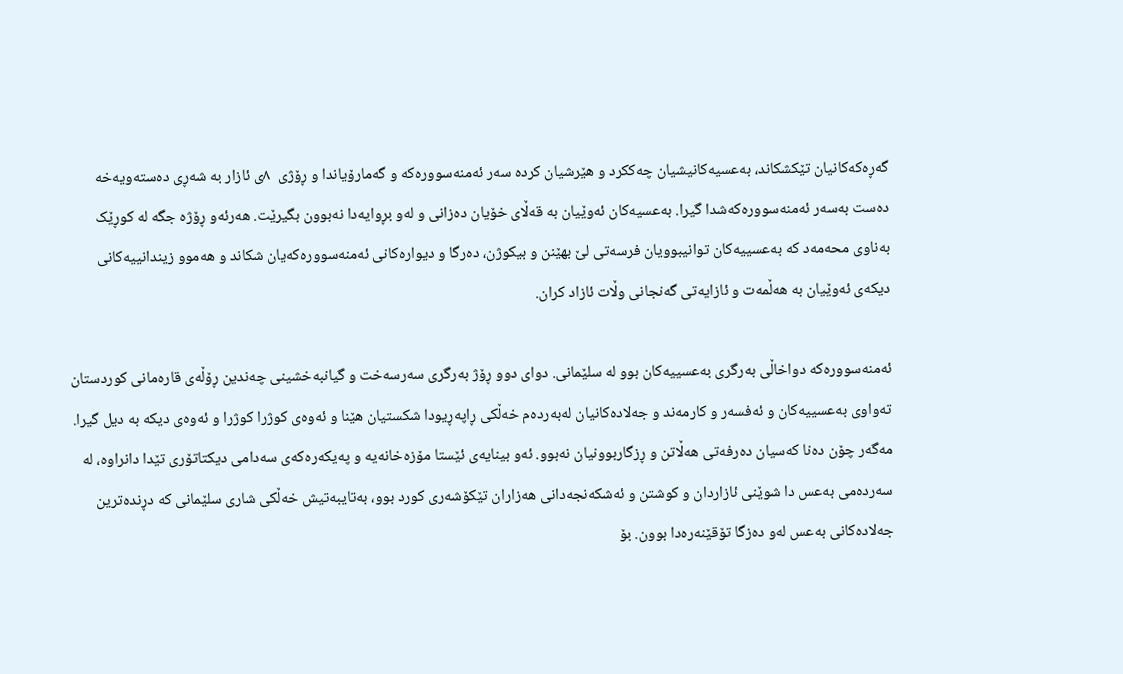گەڕەکەکانیان تێکشکاند، بەعسیەکانیشیان چەککرد و هێرشیان کردە سەر ئەمنەسوورەکە و گەمارۆیاندا و ڕۆژی  ٨ی ئازار بە شەڕی دەستەویەخە دەست بەسەر ئەمنەسوورەکەشدا گیرا. بەعسیەکان ئەوێیان بە قەڵای خۆیان دەزانی و لەو بڕوایەدا نەبوون بگیرێت. هەرئەو ڕۆژە جگە لە کوڕێک بەناوی محەمەد کە بەعسییەکان توانیبوویان فرسەتی لێ بهێنن و بیکوژن، دەرگا و دیوارەکانی ئەمنەسوورەکەیان شکاند و هەموو زیندانییەکانی دیکەی ئەوێیان بە هەڵمەت و ئازایەتی گەنجانی وڵات ئازاد کران.

ئەمنەسوورەکە دواخاڵی بەرگری بەعسییەکان بوو لە سلێمانی. دوای دوو ڕۆژ بەرگری سەرسەخت و گیانبەخشینی چەندین ڕۆڵەی قارەمانی کوردستان تەواوی بەعسییەکان و ئەفسەر و کارمەند و جەلادەکانیان لەبەردەم خەڵکی ڕاپەڕیودا شکستیان هێنا و ئەوەی کوژرا کوژرا و ئەوەی دیکە بە دیل گیرا. مەگەر چۆن دەنا کەسیان دەرفەتی هەڵاتن و ڕزگاربوونیان نەبوو. ئەو بینایەی ئێستا مۆزەخانەیە و پەیکەرەکەی سەدامی دیکتاتۆری تێدا دانراوە، لە سەردەمی بەعس دا شوێنی ئازاردان و کوشتن و ئەشکەنجەدانی هەزاران تێکۆشەری کورد بوو، بەتایبەتیش خەڵکی شاری سلێمانی کە دڕندەترین جەلادەکانی بەعس لەو دەزگا تۆقێنەرەدا بوون. بۆ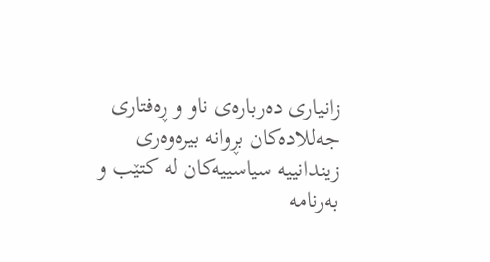زانیاری دەربارەی ناو و ڕەفتاری جەللادەکان بڕوانە بیرەوەری زیندانییە سیاسییەکان لە کتێب و بەرنامە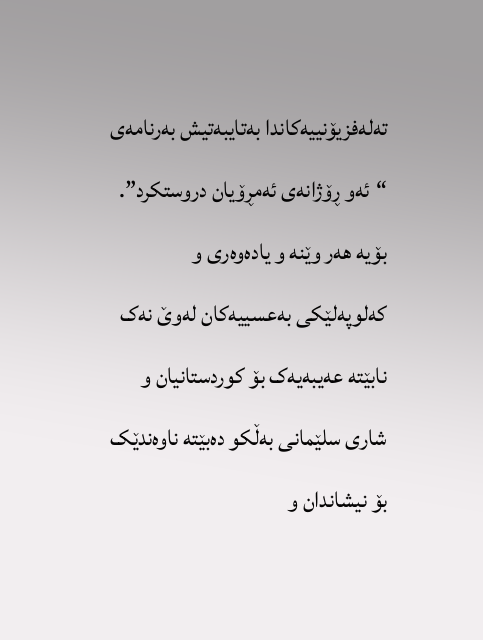تەلەفزیۆنییەکاندا بەتایبەتیش بەرنامەی “ئەو ڕۆژانەی ئەمڕۆیان دروستکرد”. بۆیە هەر وێنە و یادەوەری و کەلوپەلێکی بەعسییەکان لەوێ نەک نابێتە عەیبەیەک بۆ کوردستانیان و شاری سلێمانی بەڵکو دەبێتە ناوەندێک بۆ نیشاندان و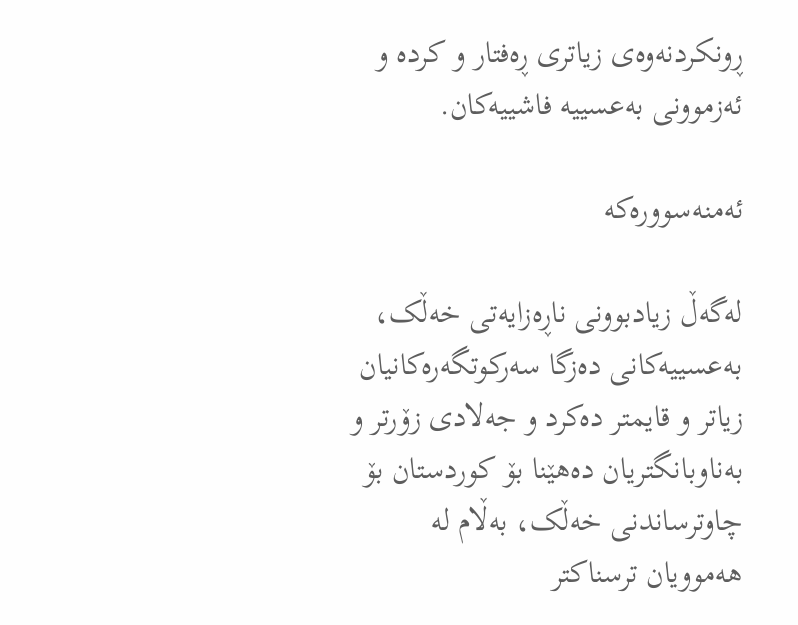ڕونکردنەوەی زیاتری ڕەفتار و کردە و ئەزموونی بەعسییە فاشییەکان.

ئەمنەسوورەکە

لەگەڵ زیادبوونی ناڕەزایەتی خەڵک، بەعسییەکانی دەزگا سەرکوتگەرەکانیان زیاتر و قایمتر دەکرد و جەلادی زۆرتر و بەناوبانگتریان دەهێنا بۆ کوردستان بۆ چاوترساندنی خەڵک، بەڵام لە هەموویان ترسناکتر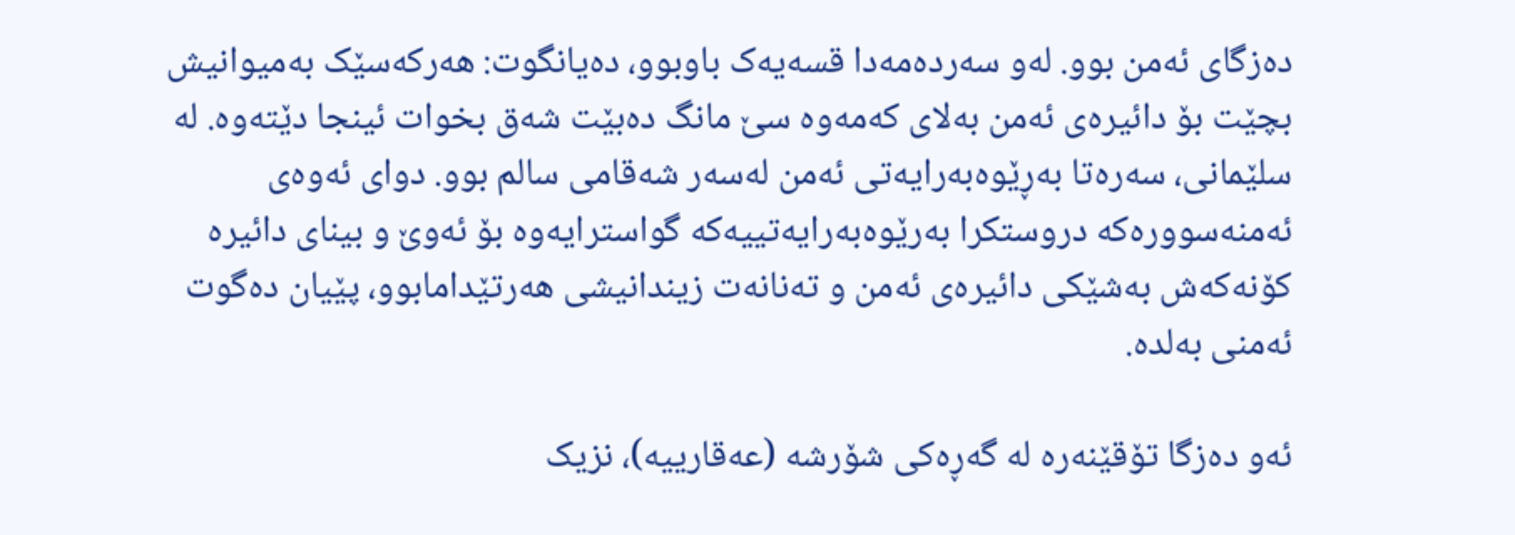دەزگای ئەمن بوو. لەو سەردەمەدا قسەیەک باوبوو، دەیانگوت: هەرکەسێک بەمیوانیش بچێت بۆ دائیرەی ئەمن بەلای کەمەوە سێ مانگ دەبێت شەق بخوات ئینجا دێتەوە. لە سلێمانی، سەرەتا بەڕێوەبەرایەتی ئەمن لەسەر شەقامی سالم بوو. دوای ئەوەی ئەمنەسوورەکە دروستکرا بەرێوەبەرایەتییەکە گواسترایەوە بۆ ئەوێ و بینای دائیرە کۆنەکەش بەشێکی دائیرەی ئەمن و تەنانەت زیندانیشی هەرتێدامابوو، پێیان دەگوت ئەمنی بەلدە.

ئەو دەزگا تۆقێنەرە لە گەڕەکی شۆرشە (عەقارییە)، نزیک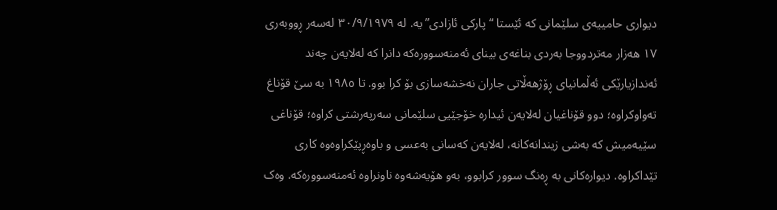دیواری حامییەی سلێمانی کە ئێستا “پارکی ئازادی”یە. لە ٣٠/٩/١٩٧٩ لەسەر ڕووبەری ١٧ هەزار مەتردووجا بەردی بناغەی بینای ئەمنەسوورەكە دانرا کە لەلایەن چەند ئەندازیارێكی ئەڵمانیای ڕۆژهەڵاتی جاران نەخشەسازی بۆ كرا بوو. تا ١٩٨٥ بە سێ قۆناغ تەواوكراوە؛ دوو قۆناغیان لەلایەن ئیدارە خۆجێیی سلێمانی سەرپەرشتی كراوە؛ قۆناغی سێیەمیش كە بەشی زیندانەكانە، لەلایەن كەسانی بەعسی‌ و باوەڕپێكراوەوە كاری تێداكراوە. دیوارەكانی بە ڕەنگ سوور كرابوو، بەو هۆیەشەوە ناونراوە ئەمنەسوورەكە. وەک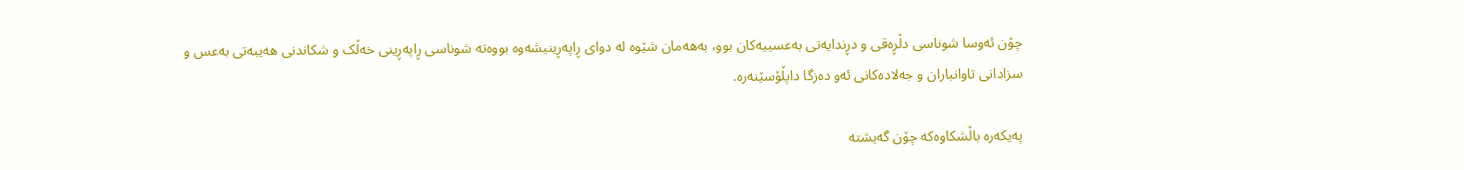چۆن ئەوسا شوناسی دڵڕەقی و دڕندایەتی بەعسییەکان بوو، بەهەمان شێوە لە دوای ڕاپەڕینیشەوە بووەتە شوناسی ڕاپەڕینی خەڵک و شکاندنی هەیبەتی بەعس و سزادانی تاوانباران و جەلادەکانی ئەو دەزگا داپڵۆسێنەرە.

پەیکەرە باڵشکاوەکە چۆن گەیشتە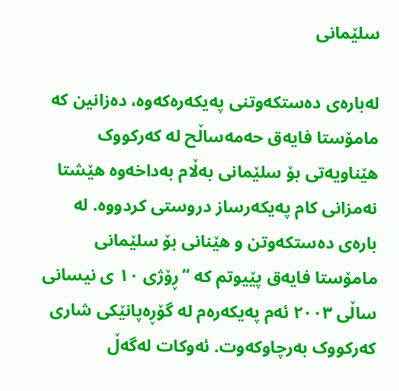سلێمانی

لەبارەی دەستکەوتنی پەیکەرەکەوە، دەزانین کە مامۆستا فایەق حەمەساڵح لە کەرکووک هێناویەتی بۆ سلێمانی بەڵام بەداخەوە هێشتا نەمزانی کام پەیکەرساز دروستی کردووە. لە بارەی دەستکەوتن و هێنانی بۆ سلێمانی مامۆستا فایەق پێیوتم کە “ڕۆژی ١٠ ی نیسانی ساڵی ٢٠٠٣ ئەم پەیکەرەم لە گۆڕەپانێکی شاری کەرکووک بەرچاوکەوت. ئەوکات لەگەڵ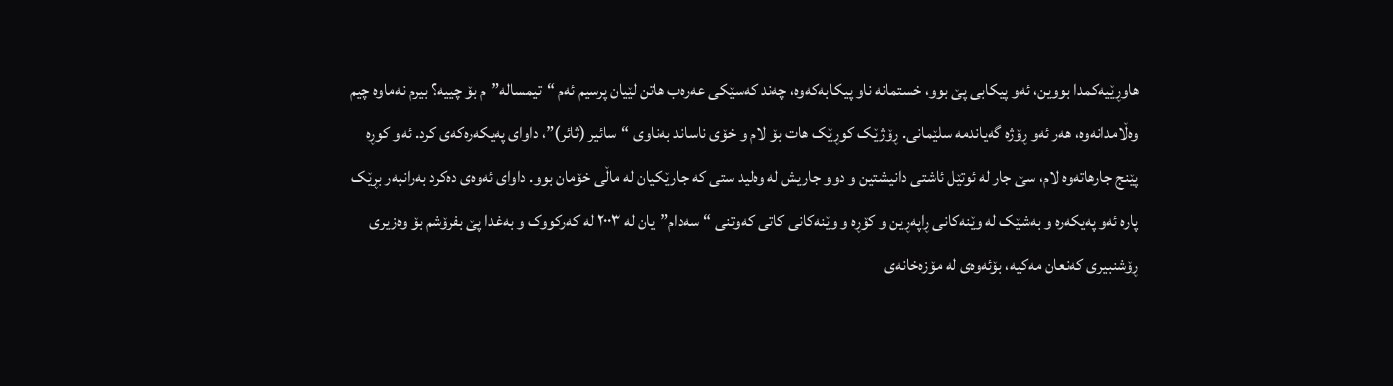هاوڕێیەکمدا بووین، ئەو پیکابی پێ بوو، خستمانە ناو پیکابەکەوە، چەند کەسێکی عەرەب هاتن لێیان پرسیم ئەم “تیمسالە”م بۆ چییە؟ بیرم نەماوە چیم وەڵامدانەوە، هەر ئەو ڕۆژە گەیاندمە سلێمانی. ڕۆژێک کوڕێک هات بۆ لام و خۆی ناساند بەناوی “سائیر (ثائر)”، داوای پەیکەرەکەی کرد. ئەو کوڕە پێنج جارهاتەوە لام، سێ جار لە ئوتێل ئاشتی دانیشتین و دوو جاریش لە وەلید ستی کە جارێکیان لە ماڵی خۆمان بوو. داوای ئەوەی دەکرد بەرانبەر بڕێک پارە ئەو پەیکەرە و بەشێک لە وێنەکانی ڕاپەڕین و کۆڕە و وێنەکانی کاتی کەوتنی “سەدام”یان لە ٢٠٠٣ لە کەرکووک و بەغدا پێ بفرۆشم بۆ وەزیری ڕۆشنبیری کەنعان مەکیە، بۆئەوەی لە مۆزەخانەی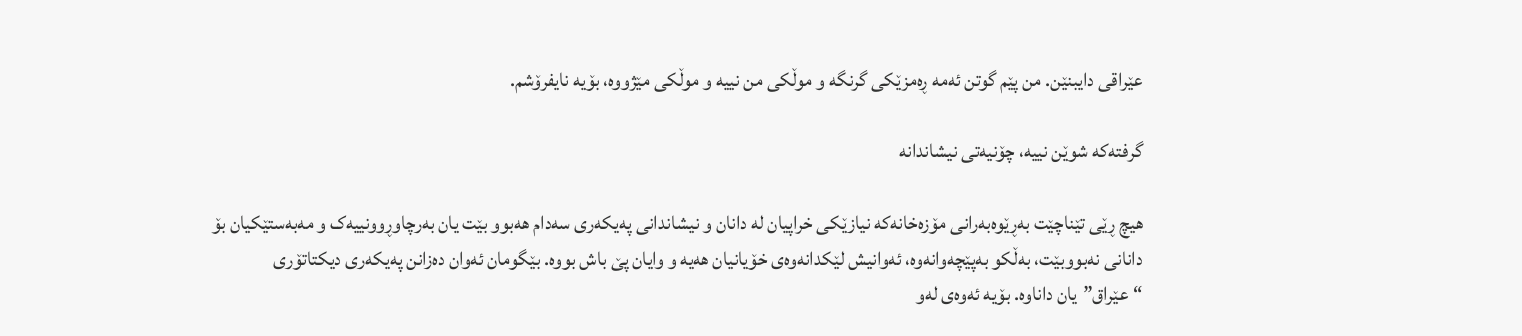عێراقی دایبنێن. من پێم گوتن ئەمە ڕەمزێکی گرنگە و موڵکی من نییە و موڵکی مێژووە، بۆیە نایفرۆشم.

گرفتەکە شوێن نییە، چۆنیەتی نیشاندانە

هیچ ڕێی تێناچێت بەڕێوەبەرانی مۆزەخانەکە نیازێکی خراپیان لە دانان و نیشاندانی پەیکەری سەدام هەبوو بێت یان بەرچاوڕوونییەک و مەبەستێکیان بۆ دانانی نەبووبێت، بەڵکو بەپێچەوانەوە، ئەوانیش لێکدانەوەی خۆیانیان هەیە و وایان پێ باش بووە. بێگومان ئەوان دەزانن پەیکەری دیکتاتۆری “عێراق”یان داناوە. بۆیە ئەوەی لەو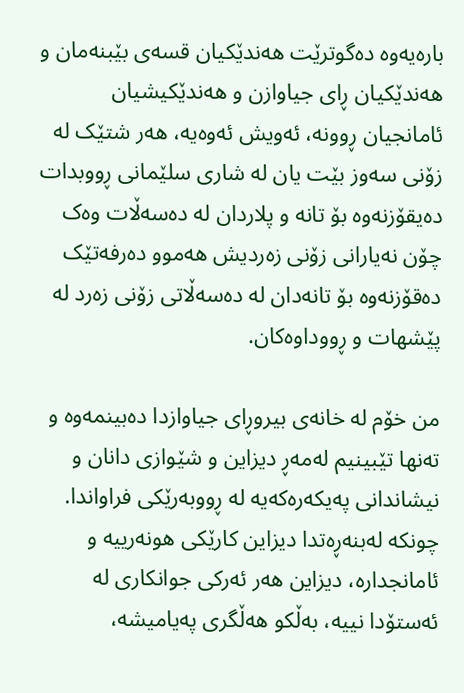بارەیەوە دەگوترێت هەندێکیان قسەی بێبنەمان و هەندێکیان ڕای جیاوازن و هەندێکیشیان ئامانجیان ڕوونە، ئەویش ئەوەیە، هەر شتێک لە زۆنی سەوز بێت یان لە شاری سلێمانی ڕووبدات دەیقۆزنەوە بۆ تانە و پلاردان لە دەسەڵات وەک چۆن نەیارانی زۆنی زەردیش هەموو دەرفەتێک دەقۆزنەوە بۆ تانەدان لە دەسەڵاتی زۆنی زەرد لە پێشهات و ڕووداوەکان.

من خۆم لە خانەی بیروڕای جیاوازدا دەبینمەوە و تەنها تێبینیم لەمەڕ دیزاین و شێوازی دانان و نیشاندانی پەیکەرەکەیە لە ڕووبەرێکی فراواندا. چونکە لەبنەڕەتدا دیزاین کارێکی هونەرییە و ئامانجدارە، دیزاین هەر ئەرکی جوانکاری لە ئەستۆدا نییە، بەڵکو هەڵگری پەیامیشە،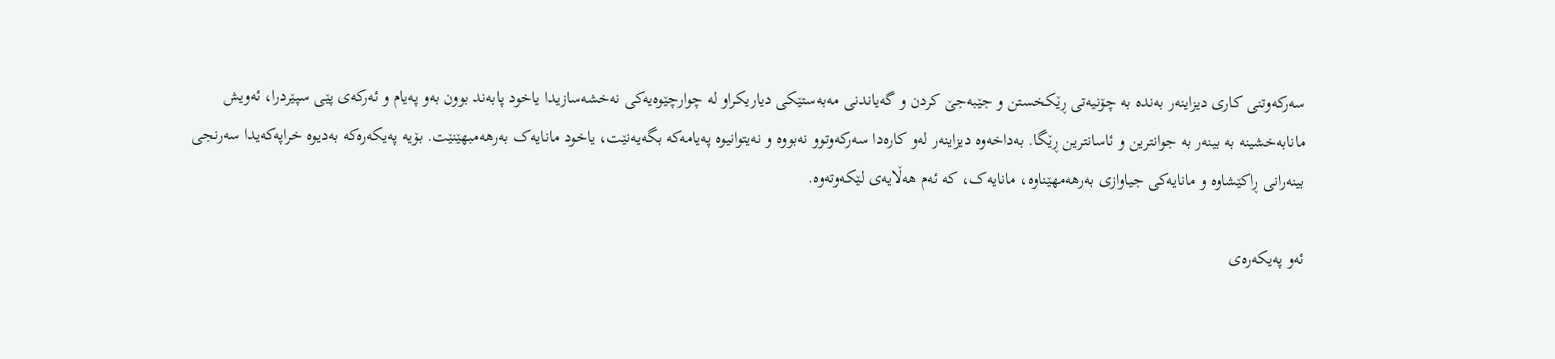سەرکەوتنی کاری دیزاینەر بەندە بە چۆنیەتی ڕێکخستن و جێبەجێ کردن و گەیاندنی مەبەستێکی دیاریکراو لە چوارچێوەیەکی نەخشەسازیدا یاخود پابەند بوون بەو پەیام و ئەرکەی پێی سپێردرا، ئەویش مانابەخشینە بە بینەر بە جوانترین و ئاسانترین ڕێگا. بەداخەوە دیزاینەر لەو کارەدا سەرکەوتوو نەبووە و نەیتوانیوە پەیامەکە بگەیەنێت، یاخود مانایەک بەرهەمبهێنێت. بۆیە پەیکەرەکە بەدیوە خراپەکەیدا سەرنجی بینەرانی ڕاکێشاوە و مانایەکی جیاوازی بەرهەمهێناوە، مانایەک، کە ئەم هەڵایەی لێکەوتەوە.

ئەو پەیکەرەی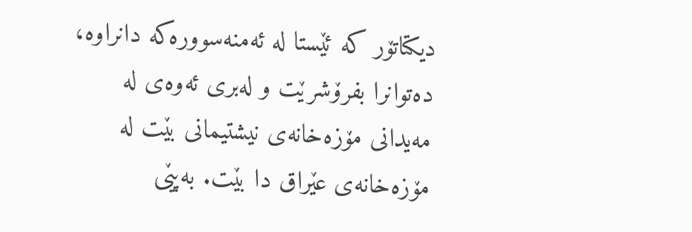دیکتاتۆر کە ئێستا لە ئەمنەسوورەکە دانراوە، دەتوانرا بفرۆشرێت و لەبری ئەوەی لە مەیدانی مۆزەخانەی نیشتیمانی بێت لە مۆزەخانەی عێراق دا بێت. بەپێی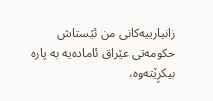زانیارییەکانی من ئێستاش حکومەتی عێراق ئامادەیە بە پارە بیکڕێتەوە،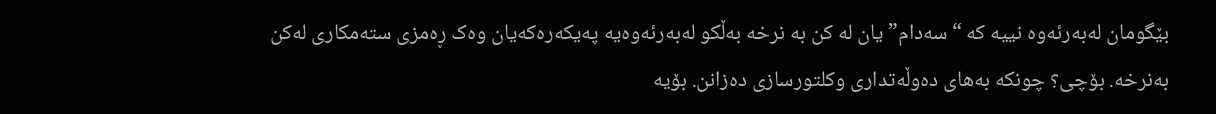بێگومان لەبەرئەوە نییە کە “سەدام”یان لە کن بە نرخە بەڵکو لەبەرئەوەیە پەیکەرەکەیان وەک ڕەمزی ستەمکاری لەکن بەنرخە. بۆچی؟ چونکە بەهای دەوڵەتداری وکلتورسازی دەزانن. بۆیە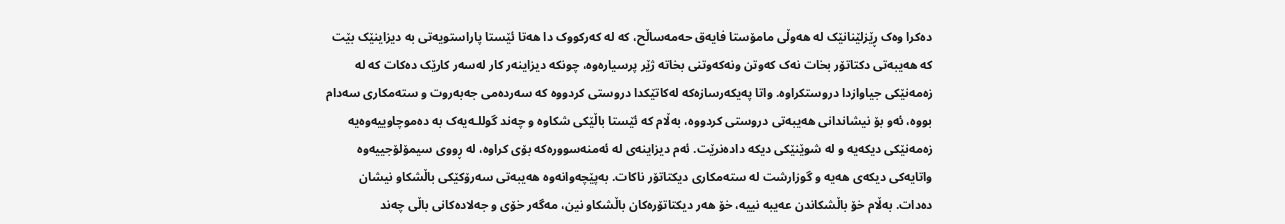دەکرا وەک ڕێزلێنانێک لە هەوڵی مامۆستا فایەق حەمەساڵح، کە لە کەرکووک دا هەتا ئێستا پاراستویەتی بە دیزاینێک بێت کە هەیبەتی دکتاتۆر بخات نەک کەوتن ونەکەوتنی بخاتە ژێر پرسیارەوە، چونکە دیزاینەر کار لەسەر کارێک دەکات کە لە زەمەنێکی جیاوازدا دروستکراوە. واتا پەیکەرسازەکە لەکاتێکدا دروستی کردووە کە سەردەمی جەبەروت و ستەمکاری سەدام بووە، ئەو بۆ نیشاندانی هەیبەتی دروستی کردووە، بەڵام کە ئێستا باڵێکی شکاوە و چەند گوللـەیەک بە دەموچاوییەوەیە زەمەنێکی دیکەیە و لە شوێنێکی دیکە دادەنرێت. ئەم دیزاینەی لە ئەمنەسوورەکە بۆی کراوە، لە ڕووی سیمۆلۆجییەوە واتایەکی دیکەی ھەیە و گوزارشت لە ستەمکاری دیکتاتۆر ناکات. بەپێچەوانەوە ھەیبەتی سەرۆکێکی باڵشکاو نیشان دەدات. بەڵام خۆ باڵشکاندن عەیبە نییە، خۆ هەر دیکتاتۆرەکان باڵشکاو نین، مەگەر خۆی و جەلادەکانی باڵی چەند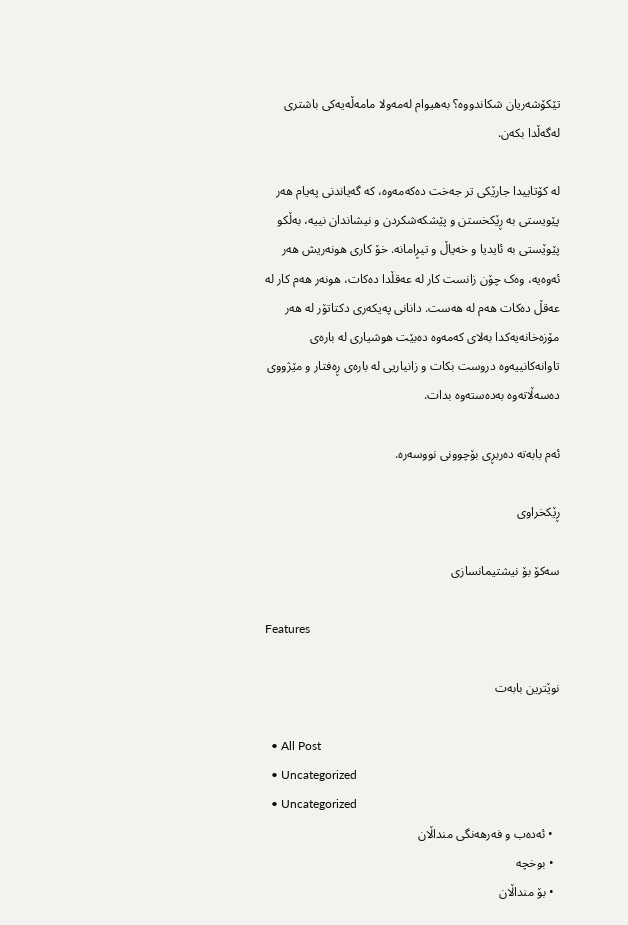تێکۆشەریان شکاندووە؟ بەهیوام لەمەولا مامەڵەیەکی باشتری لەگەڵدا بکەن.

لە کۆتاییدا جارێکی تر جەخت دەکەمەوە، کە گەیاندنی پەیام هەر پێویستی بە ڕێکخستن و پێشکەشکردن و نیشاندان نییە، بەڵکو پێوێستی بە ئایدیا و خەیاڵ و تیڕامانە. خۆ کاری هونەریش هەر ئەوەیە، وەک چۆن زانست کار لە عەقڵدا دەکات، هونەر هەم کار لە عەقڵ دەکات هەم لە هەست. دانانی پەیکەری دکتاتۆر لە هەر مۆزەخانەیەکدا بەلای کەمەوە دەبێت هوشیاری لە بارەی تاوانەکانییەوە دروست بکات و زانیاریی لە بارەی ڕەفتار و مێژووی دەسەڵاتەوە بەدەستەوە بدات.

ئەم بابەتە دەربڕی بۆچوونی نووسەرە.

ڕێکخراوی

سەکۆ بۆ نیشتیمانسازی

Features

نوێترین بابەت

  • All Post
  • Uncategorized
  • Uncategorized
  • ئەدەب و فەرهەنگی منداڵان
  • بوخچە
  • بۆ منداڵان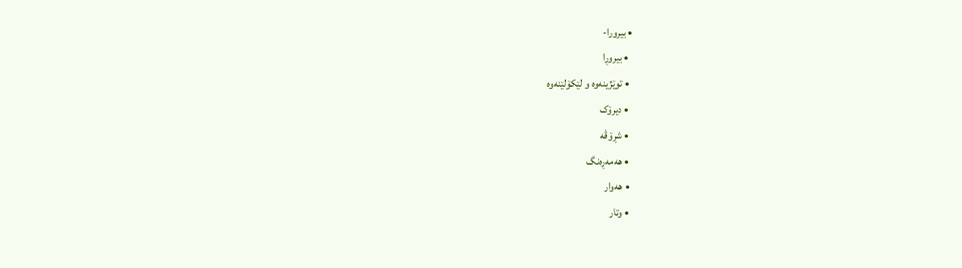• بیرورا-
  • بیروڕا
  • توێژینەوە و لێکۆلێنەوە
  • دیرۆک
  • شڕۆڤە
  • هەمەڕەنگ
  • هەوار
  • وتار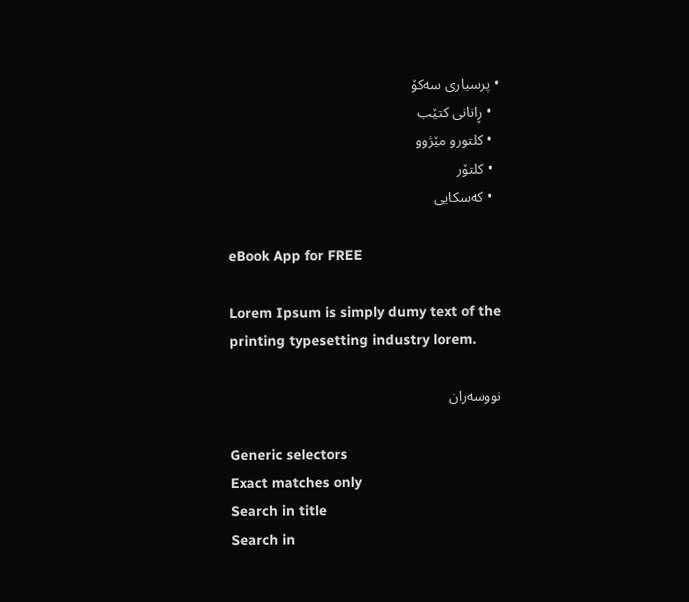• پرسیاری سەکۆ
  • ڕانانی کتێب
  • کلتورو مێژوو
  • کلتۆر
  • کەسکایی

eBook App for FREE

Lorem Ipsum is simply dumy text of the printing typesetting industry lorem.

نووسەران

Generic selectors
Exact matches only
Search in title
Search in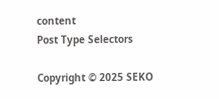content
Post Type Selectors

Copyright © 2025 SEKO